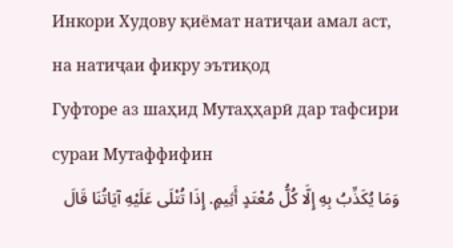Инкори Худову қиёмат натиҷаи амал аст, на натиҷаи фикру эътиқод
Гуфторе аз шаҳид Мутаҳҳарӣ дар тафсири сураи Мутаффифин
وَمَا يُكَذِّبُ بِهِ إِلَّا كُلُّ مُعْتَدٍ أَثِيمٍ. إِذَا تُتْلَى عَلَيْهِ آيَاتُنَا قَالَ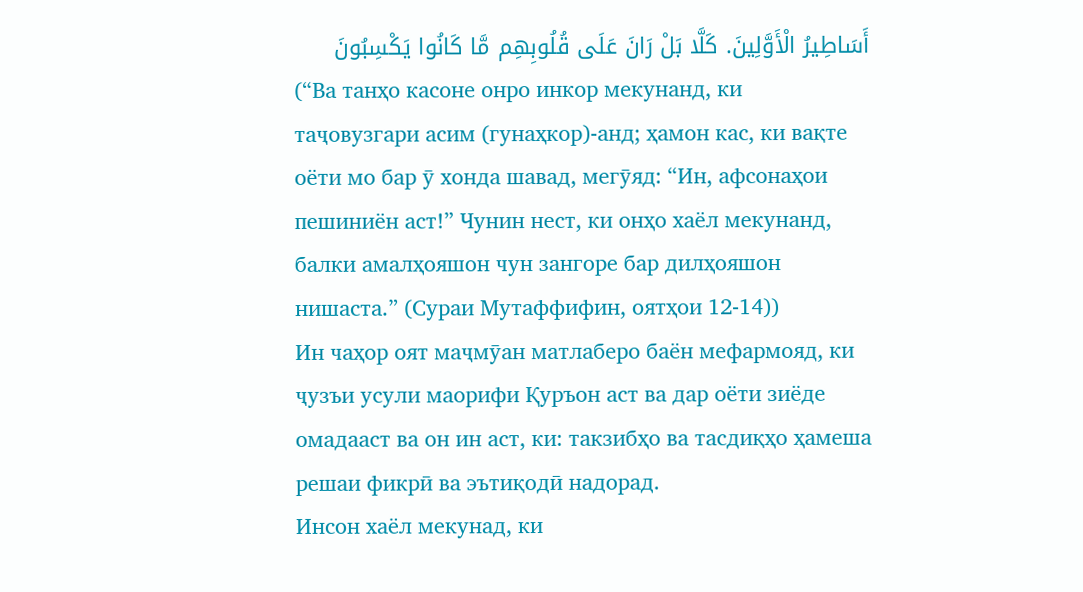أَسَاطِيرُ الْأَوَّلِينَ. كَلَّا بَلْ رَانَ عَلَى قُلُوبِهِم مَّا كَانُوا يَكْسِبُونَ
(“Ва танҳо касоне онро инкор мекунанд, ки таҷовузгари асим (гунаҳкор)-анд; ҳамон кас, ки вақте оёти мо бар ӯ хонда шавад, мегӯяд: “Ин, афсонаҳои пешиниён аст!” Чунин нест, ки онҳо хаёл мекунанд, балки амалҳояшон чун зангоре бар дилҳояшон нишаста.” (Сураи Мутаффифин, оятҳои 12-14))
Ин чаҳор оят маҷмӯан матлаберо баён мефармояд, ки ҷузъи усули маорифи Қуръон аст ва дар оёти зиёде омадааст ва он ин аст, ки: такзибҳо ва тасдиқҳо ҳамеша решаи фикрӣ ва эътиқодӣ надорад.
Инсон хаёл мекунад, ки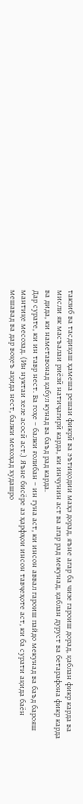такзиб ва тасдиқаш ҳамеша решаи фикрӣ ва эътиқодии маҳз дорад, яъне агар ба чизе гароиш дорад, қаблан фикр карда ва мисли як масъалаи риёзӣ натиҷагирӣ карда, ки инчунин аст ва агар рад мекунад, қаблан дуруст ва бетарафона фикр карда ва дида, ки наметавонад қабул кунад ва баъд рад карда.
Дар сурате, ки ин тавр нест. Ва гоҳе – балки ғолибан – ин гуна аст, ки инсон аввал гароиш пайдо мекунад ва баъд барояш мантиқе месозад. (Ин нуктаи хеле асосӣ аст.) Яъне бисёре аз ҳарфҳои инсон тавҷеҳоте аст, ки ба сурати ақида баён мешавад ва дар воқеъ ақида нест, балки мехоҳад худашро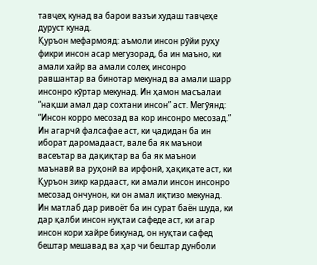тавҷеҳ кунад ва барои вазъи худаш тавҷеҳе дуруст кунад.
Қуръон мефармояд: аъмоли инсон рӯйи руҳу фикри инсон асар мегузорад, ба ин маъно, ки амали хайр ва амали солеҳ инсонро равшантар ва бинотар мекунад ва амали шарр инсонро кӯртар мекунад. Ин ҳамон масъалаи “нақши амал дар сохтани инсон” аст. Мегӯянд: “Инсон корро месозад ва кор инсонро месозад.” Ин агарчӣ фалсафае аст, ки ҷадидан ба ин иборат даромадааст, вале ба як маънои васеътар ва дақиқтар ва ба як маънои маънавӣ ва руҳонӣ ва ирфонӣ, ҳақиқате аст, ки Қуръон зикр кардааст, ки амали инсон инсонро месозад ончунон, ки он амал иқтизо мекунад.
Ин матлаб дар ривоёт ба ин сурат баён шуда, ки дар қалби инсон нуқтаи сафеде аст, ки агар инсон кори хайре бикунад, он нуқтаи сафед бештар мешавад ва ҳар чи бештар дунболи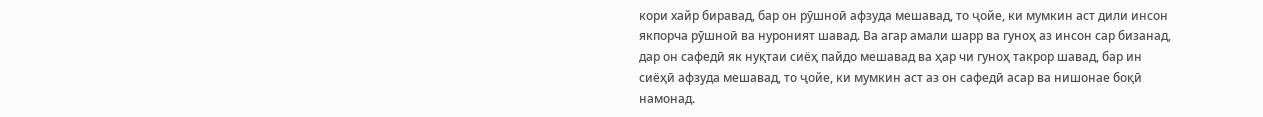кори хайр биравад, бар он рӯшноӣ афзуда мешавад, то ҷойе, ки мумкин аст дили инсон якпорча рӯшноӣ ва нуроният шавад. Ва агар амали шарр ва гуноҳ аз инсон сар бизанад, дар он сафедӣ як нуқтаи сиёҳ пайдо мешавад ва ҳар чи гуноҳ такрор шавад, бар ин сиёҳӣ афзуда мешавад, то ҷойе, ки мумкин аст аз он сафедӣ асар ва нишонае боқӣ намонад.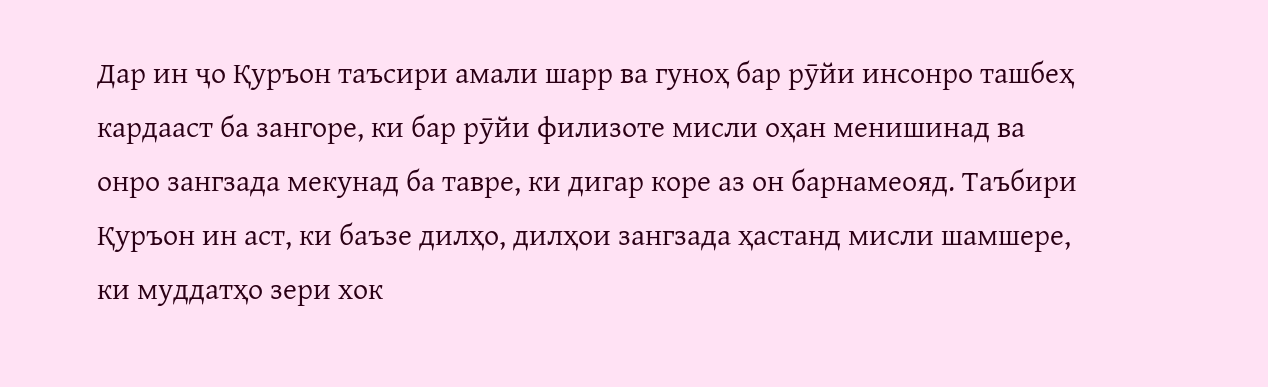Дар ин ҷо Қуръон таъсири амали шарр ва гуноҳ бар рӯйи инсонро ташбеҳ кардааст ба зангоре, ки бар рӯйи филизоте мисли оҳан менишинад ва онро зангзада мекунад ба тавре, ки дигар коре аз он барнамеояд. Таъбири Қуръон ин аст, ки баъзе дилҳо, дилҳои зангзада ҳастанд мисли шамшере, ки муддатҳо зери хок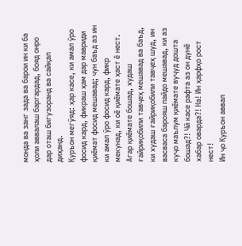монда ва занг зада ва барои ин ки ба ҳоли аввалаш баргардад, бояд онро дар оташ бигузоранд ва сайқал диҳанд.
Қуръон мегӯяд: ҳар касе, ки амал ӯро фосид кард, фикраш ҳам дар мавриди қиёмат фосид мешавад; чун баъд аз ин ки амал ӯро фосид кард, фикр мекунад, ки оё қиёмате ҳаст ё нест. Агар қиёмате бошад, худаш ғайриқобили тавҷеҳ мешавад ва баъд, ки худаш ғайриқобили тавҷеҳ шуд, ин васваса барояш пайдо мешавад, ки аз куҷо маълум қиёмате вуҷуд дошта бошад?! Чӣ касе рафта аз он дунё хабар оварда?! На! Ин ҳарфҳо рост нест!
Ин ҷо Қуръон аввал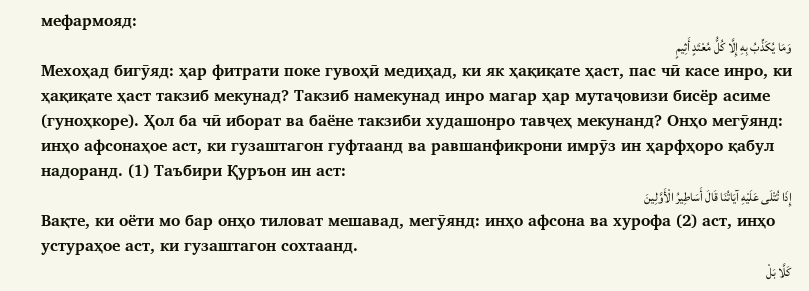мефармояд:
وَمَا يُكَذِّبُ بِهِ إِلَّا كُلُّ مُعْتَدٍ أَثِيمٍ
Мехоҳад бигӯяд: ҳар фитрати поке гувоҳӣ медиҳад, ки як ҳақиқате ҳаст, пас чӣ касе инро, ки ҳақиқате ҳаст такзиб мекунад? Такзиб намекунад инро магар ҳар мутаҷовизи бисёр асиме (гуноҳкоре). Ҳол ба чӣ иборат ва баёне такзиби худашонро тавҷеҳ мекунанд? Онҳо мегӯянд: инҳо афсонаҳое аст, ки гузаштагон гуфтаанд ва равшанфикрони имрӯз ин ҳарфҳоро қабул надоранд. (1) Таъбири Қуръон ин аст:
إِذَا تُتْلَى عَلَيْهِ آيَاتُنَا قَالَ أَسَاطِيرُ الْأَوَّلِينَ
Вақте, ки оёти мо бар онҳо тиловат мешавад, мегӯянд: инҳо афсона ва хурофа (2) аст, инҳо устураҳое аст, ки гузаштагон сохтаанд.
كَلَّا بَلْ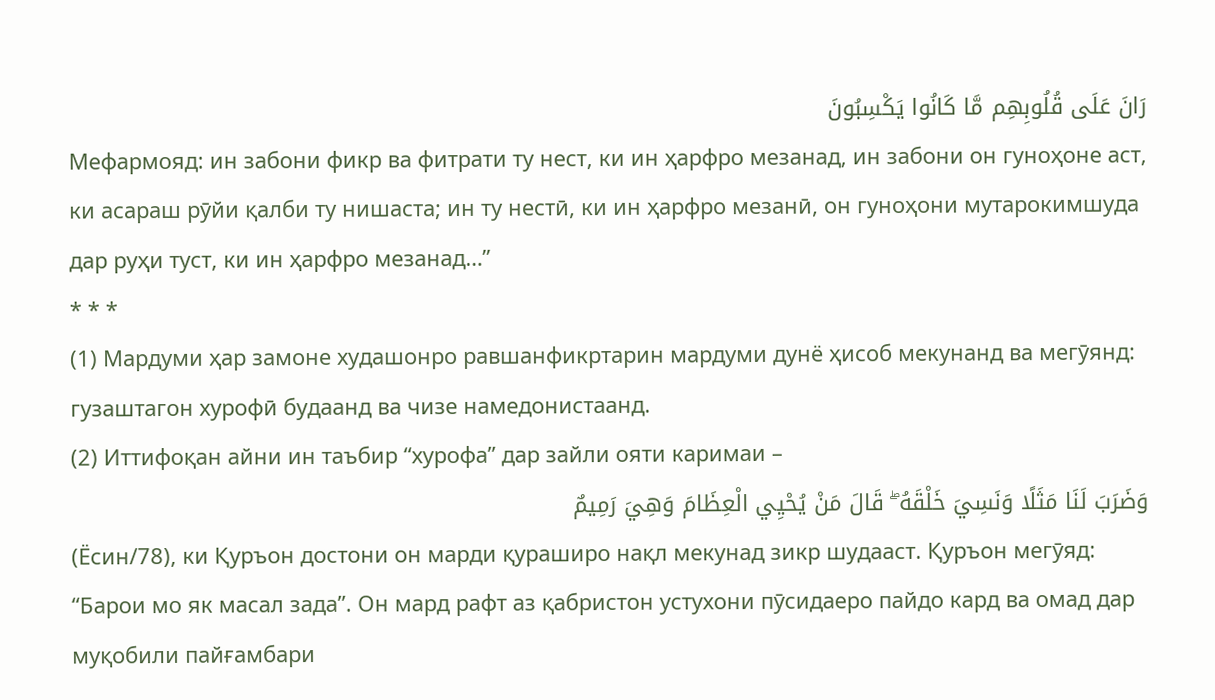رَانَ عَلَى قُلُوبِهِم مَّا كَانُوا يَكْسِبُونَ
Мефармояд: ин забони фикр ва фитрати ту нест, ки ин ҳарфро мезанад, ин забони он гуноҳоне аст, ки асараш рӯйи қалби ту нишаста; ин ту нестӣ, ки ин ҳарфро мезанӣ, он гуноҳони мутарокимшуда дар руҳи туст, ки ин ҳарфро мезанад…”
* * *
(1) Мардуми ҳар замоне худашонро равшанфикртарин мардуми дунё ҳисоб мекунанд ва мегӯянд: гузаштагон хурофӣ будаанд ва чизе намедонистаанд.
(2) Иттифоқан айни ин таъбир “хурофа” дар зайли ояти каримаи –
وَضَرَبَ لَنَا مَثَلًا وَنَسِيَ خَلْقَهُ ۖ قَالَ مَنْ يُحْيِي الْعِظَامَ وَهِيَ رَمِيمٌ
(Ёсин/78), ки Қуръон достони он марди қураширо нақл мекунад зикр шудааст. Қуръон мегӯяд: “Барои мо як масал зада”. Он мард рафт аз қабристон устухони пӯсидаеро пайдо кард ва омад дар муқобили пайғамбари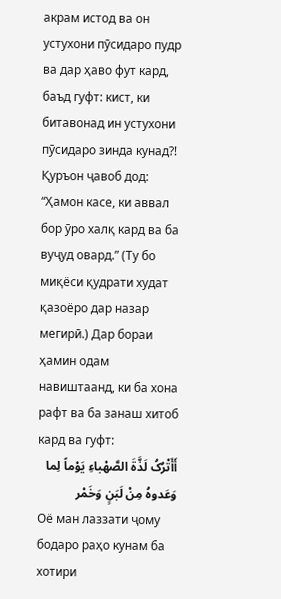акрам истод ва он устухони пӯсидаро пудр ва дар ҳаво фут кард, баъд гуфт: кист, ки битавонад ин устухони пӯсидаро зинда кунад?! Қуръон ҷавоб дод: “Ҳамон касе, ки аввал бор ӯро халқ кард ва ба вуҷуд овард.” (Ту бо миқёси қудрати худат қазоёро дар назар мегирӣ.) Дар бораи ҳамин одам навиштаанд, ки ба хона рафт ва ба занаш хитоб кард ва гуфт:
أَأَتْرُکُ لَذَّةَ الصَّهْباءِ یَوْماً لِما وَعَدوهُ مِنْ لَبَنٍ وَخَمْر
Оё ман лаззати ҷому бодаро раҳо кунам ба хотири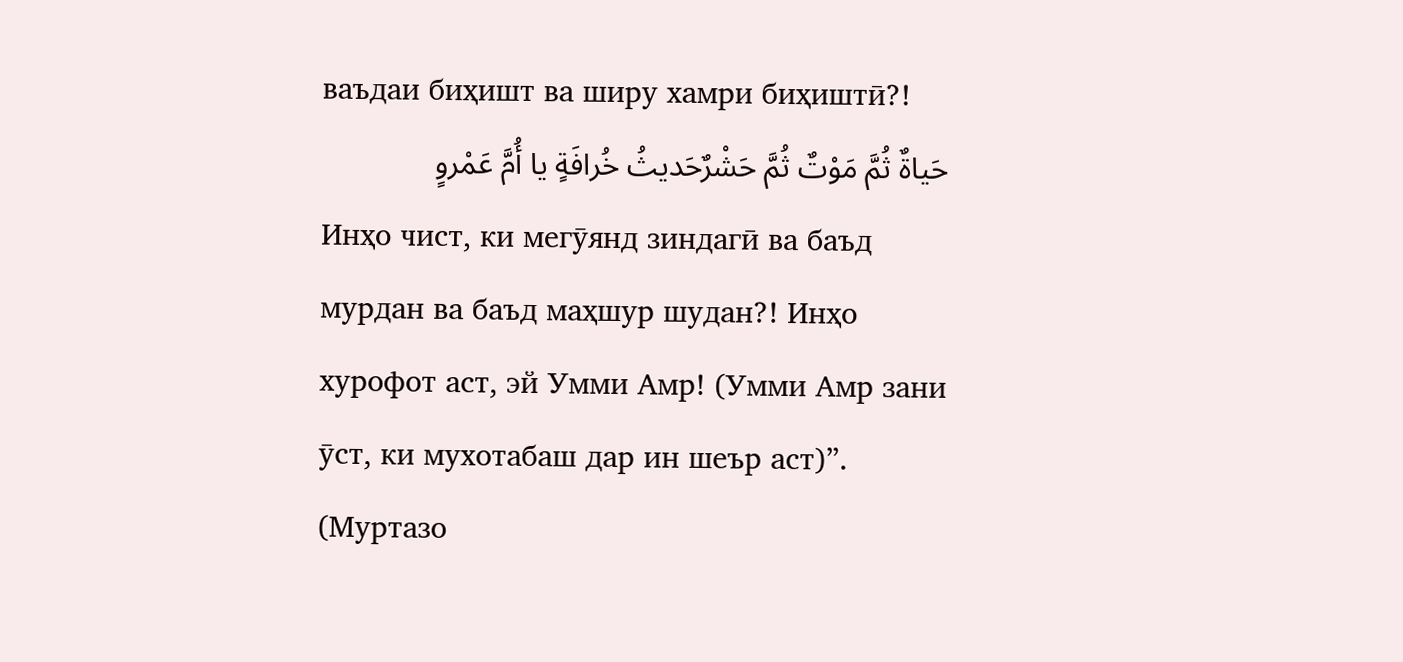ваъдаи биҳишт ва ширу хамри биҳиштӣ?!
حَیاةٌ ثُمَّ مَوْتٌ ثُمَّ حَشْرٌحَدیثُ خُرافَةٍ یا أُمَّ عَمْروٍ
Инҳо чист, ки мегӯянд зиндагӣ ва баъд мурдан ва баъд маҳшур шудан?! Инҳо хурофот аст, эй Умми Амр! (Умми Амр зани ӯст, ки мухотабаш дар ин шеър аст)”.
(Муртазо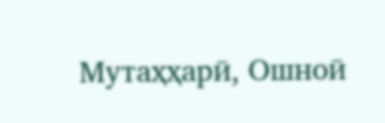Мутаҳҳарӣ, Ошноӣ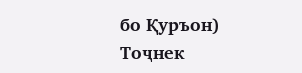бо Қуръон)
Тоҷнек